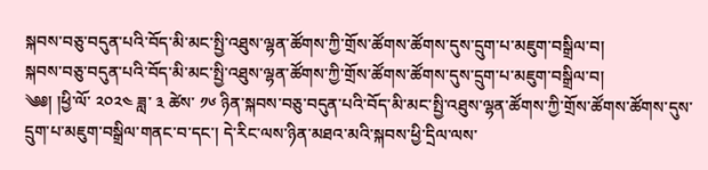སྐབས་བཅུ་བདུན་པའི་བོད་མི་མང་སྤྱི་འཐུས་ལྷན་ཚོགས་ཀྱི་གྲོས་ཚོགས་ཚོགས་དུས་དྲུག་པ་མཇུག་བསྒྲིལ་བ།
སྐབས་བཅུ་བདུན་པའི་བོད་མི་མང་སྤྱི་འཐུས་ལྷན་ཚོགས་ཀྱི་གྲོས་ཚོགས་ཚོགས་དུས་དྲུག་པ་མཇུག་བསྒྲིལ་བ།
༄༅། །ཕྱི་ལོ་ ༢༠༢༤ ཟླ་ ༣ ཚེས་ ༡༦ ཉིན་སྐབས་བཅུ་བདུན་པའི་བོད་མི་མང་སྤྱི་འཐུས་ལྷན་ཚོགས་ཀྱི་གྲོས་ཚོགས་ཚོགས་དུས་དྲུག་པ་མཇུག་བསྒྲིལ་གནང་བ་དང་། དེ་རིང་ལས་ཉིན་མཐའ་མའི་སྐབས་ཕྱི་དྲིལ་ལས་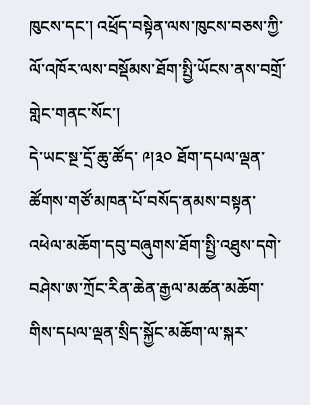ཁུངས་དང་། འཕྲོད་བསྟེན་ལས་ཁུངས་བཅས་ཀྱི་ལོ་འཁོར་ལས་བསྡོམས་ཐོག་སྤྱི་ཡོངས་ནས་བགྲོ་གླེང་གནང་སོང་།
དེ་ཡང་སྔ་དྲོ་ཆུ་ཚོད་ ༩།༣༠ ཐོག་དཔལ་ལྡན་ཚོགས་གཙོ་མཁན་པོ་བསོད་ནམས་བསྟན་འཕེལ་མཆོག་དབུ་བཞུགས་ཐོག་སྤྱི་འཐུས་དགེ་བཤེས་ཨ་ཀྲོང་རིན་ཆེན་རྒྱལ་མཚན་མཆོག་གིས་དཔལ་ལྡན་སྲིད་སྐྱོང་མཆོག་ལ་སྐར་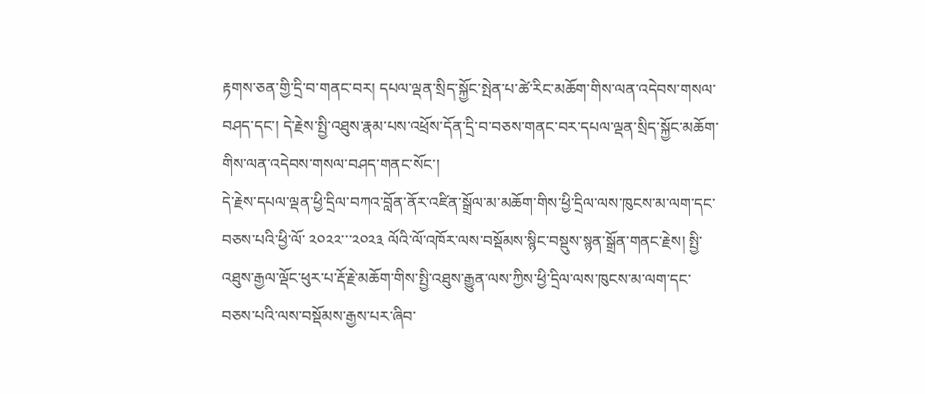རྟགས་ཅན་གྱི་དྲི་བ་གནང་བར། དཔལ་ལྡན་སྲིད་སྐྱོང་སྤེན་པ་ཚེ་རིང་མཆོག་གིས་ལན་འདེབས་གསལ་བཤད་དང་། དེ་རྗེས་སྤྱི་འཐུས་རྣམ་པས་འཕྲོས་དོན་དྲི་བ་བཅས་གནང་བར་དཔལ་ལྡན་སྲིད་སྐྱོང་མཆོག་གིས་ལན་འདེབས་གསལ་བཤད་གནང་སོང་།
དེ་རྗེས་དཔལ་ལྡན་ཕྱི་དྲིལ་བཀའ་བློན་ནོར་འཛིན་སྒྲོལ་མ་མཆོག་གིས་ཕྱི་དྲིལ་ལས་ཁུངས་མ་ལག་དང་བཅས་པའི་ཕྱི་ལོ་ ༢༠༢༢་་་༢༠༢༣ ལོའི་ལོ་འཁོར་ལས་བསྡོམས་སྙིང་བསྡུས་སྙན་སྒྲོན་གནང་རྗེས། སྤྱི་འཐུས་རྒྱལ་ལྡོང་ཕུར་པ་རྡོ་རྗེ་མཆོག་གིས་སྤྱི་འཐུས་རྒྱུན་ལས་ཀྱིས་ཕྱི་དྲིལ་ལས་ཁུངས་མ་ལག་དང་བཅས་པའི་ལས་བསྡོམས་རྒྱས་པར་ཞིབ་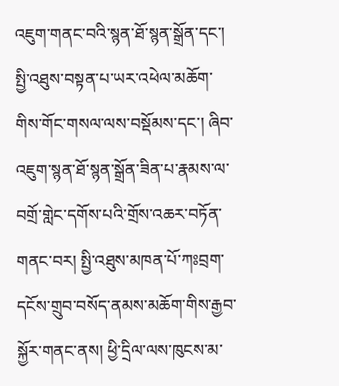འཇུག་གནང་བའི་སྙན་ཐོ་སྙན་སྒྲོན་དང་། སྤྱི་འཐུས་བསྟན་པ་ཡར་འཕེལ་མཆོག་གིས་གོང་གསལ་ལས་བསྡོམས་དང་། ཞིབ་འཇུག་སྙན་ཐོ་སྙན་སྒྲོན་ཟིན་པ་རྣམས་ལ་བགྲོ་གླེང་དགོས་པའི་གྲོས་འཆར་བཏོན་གནང་བར། སྤྱི་འཐུས་མཁན་པོ་ཀཿབྲག་དངོས་གྲུབ་བསོད་ནམས་མཆོག་གིས་རྒྱབ་སྐྱོར་གནང་ནས། ཕྱི་དྲིལ་ལས་ཁུངས་མ་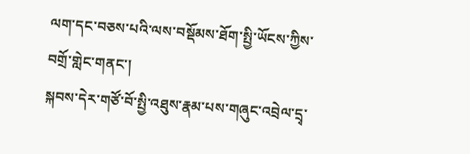ལག་དང་བཅས་པའི་ལས་བསྡོམས་ཐོག་སྤྱི་ཡོངས་ཀྱིས་བགྲོ་གླེང་གནང་།
སྐབས་དེར་གཙོ་བོ་སྤྱི་འཐུས་རྣམ་པས་གཞུང་འབྲེལ་དྲྭ་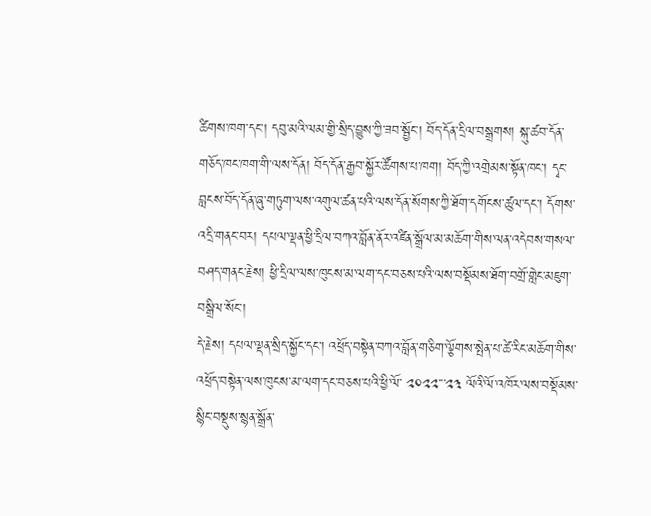ཚིགས་ཁག་དང་། དབུ་མའི་ལམ་གྱི་སྲིད་བྱུས་ཀྱི་ཟབ་སྦྱོང་། བོད་དོན་དྲིལ་བསྒྲགས། སྐུ་ཚབ་དོན་གཅོད་ཁང་ཁག་གི་ལས་དོན། བོད་དོན་རྒྱབ་སྐྱོར་ཚོགས་པ་ཁག། བོད་ཀྱི་འགྲེམས་སྟོན་ཁང་། དྭང་བླངས་བོད་དོན་ཞུ་གཏུག་ལས་འགུལ་ཚན་པའི་ལས་དོན་སོགས་ཀྱི་ཐོག་དགོངས་ཚུལ་དང་། དོགས་འདྲི་གནང་བར། དཔལ་ལྡན་ཕྱི་དྲིལ་བཀའ་བློན་ནོར་འཛིན་སྒྲོལ་མ་མཆོག་གིས་ལན་འདེབས་གསལ་བཤད་གནང་རྗེས། ཕྱི་དྲིལ་ལས་ཁུངས་མ་ལག་དང་བཅས་པའི་ལས་བསྡོམས་ཐོག་བགྲོ་གླེང་མཇུག་བསྒྲིལ་སོང་།
དེ་རྗེས། དཔལ་ལྡན་སྲིད་སྐྱོང་དང་། འཕྲོད་བསྟེན་བཀའ་བློན་གཅིག་ལྕོགས་སྤེན་པ་ཚེ་རིང་མཆོག་གིས་འཕྲོད་བསྟེན་ལས་ཁུངས་མ་ལག་དང་བཅས་པའི་ཕྱི་ལོ་ ༢༠༢༢་་་༢༣ ལོའི་ལོ་འཁོར་ལས་བསྡོམས་སྙིང་བསྡུས་སྙན་སྒྲོན་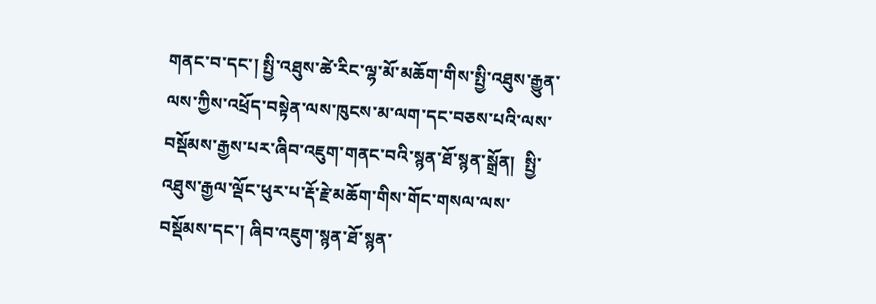གནང་བ་དང་། སྤྱི་འཐུས་ཚེ་རིང་ལྷ་མོ་མཆོག་གིས་སྤྱི་འཐུས་རྒྱུན་ལས་ཀྱིས་འཕྲོད་བསྟེན་ལས་ཁུངས་མ་ལག་དང་བཅས་པའི་ལས་བསྡོམས་རྒྱས་པར་ཞིབ་འཇུག་གནང་བའི་སྙན་ཐོ་སྙན་སྒྲོན།  སྤྱི་འཐུས་རྒྱལ་ལྡོང་ཕུར་པ་རྡོ་རྗེ་མཆོག་གིས་གོང་གསལ་ལས་བསྡོམས་དང་། ཞིབ་འཇུག་སྙན་ཐོ་སྙན་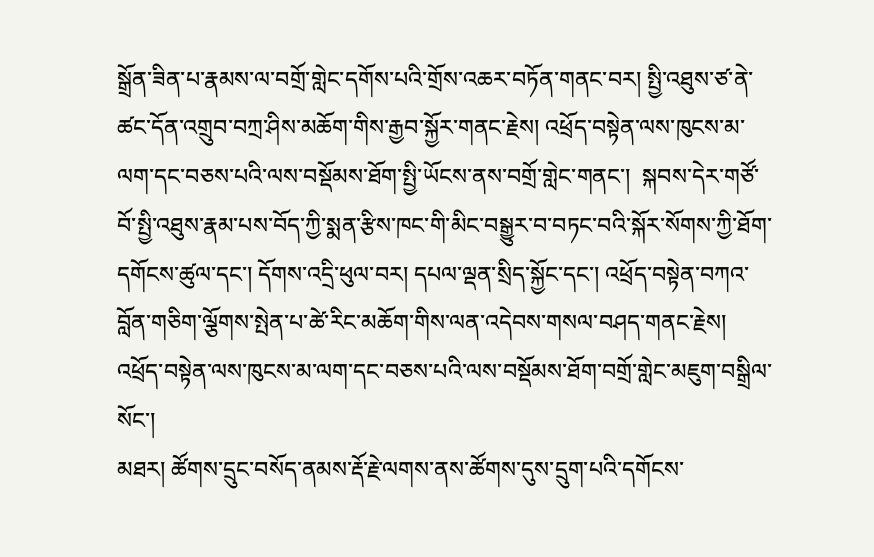སྒྲོན་ཟིན་པ་རྣམས་ལ་བགྲོ་གླེང་དགོས་པའི་གྲོས་འཆར་བཏོན་གནང་བར། སྤྱི་འཐུས་ཙ་ནེ་ཚང་དོན་འགྲུབ་བཀྲ་ཤིས་མཆོག་གིས་རྒྱབ་སྐྱོར་གནང་རྗེས། འཕྲོད་བསྟེན་ལས་ཁུངས་མ་ལག་དང་བཅས་པའི་ལས་བསྡོམས་ཐོག་སྤྱི་ཡོངས་ནས་བགྲོ་གླེང་གནང་།  སྐབས་དེར་གཙོ་བོ་སྤྱི་འཐུས་རྣམ་པས་བོད་ཀྱི་སྨན་རྩིས་ཁང་གི་མིང་བསྒྱུར་བ་བཏང་བའི་སྐོར་སོགས་ཀྱི་ཐོག་དགོངས་ཚུལ་དང་། དོགས་འདྲི་ཕུལ་བར། དཔལ་ལྡན་སྲིད་སྐྱོང་དང་། འཕྲོད་བསྟེན་བཀའ་བློན་གཅིག་ལྕོགས་སྤེན་པ་ཚེ་རིང་མཆོག་གིས་ལན་འདེབས་གསལ་བཤད་གནང་རྗེས། འཕྲོད་བསྟེན་ལས་ཁུངས་མ་ལག་དང་བཅས་པའི་ལས་བསྡོམས་ཐོག་བགྲོ་གླེང་མཇུག་བསྒྲིལ་སོང་།
མཐར། ཚོགས་དྲུང་བསོད་ནམས་རྡོ་རྗེ་ལགས་ནས་ཚོགས་དུས་དྲུག་པའི་དགོངས་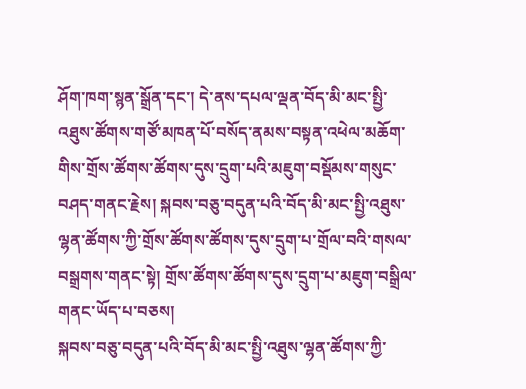ཤོག་ཁག་སྙན་སྒྲོན་དང་། དེ་ནས་དཔལ་ལྡན་བོད་མི་མང་སྤྱི་འཐུས་ཚོགས་གཙོ་མཁན་པོ་བསོད་ནམས་བསྟན་འཕེལ་མཆོག་གིས་གྲོས་ཚོགས་ཚོགས་དུས་དྲུག་པའི་མཇུག་བསྡོམས་གསུང་བཤད་གནང་རྗེས། སྐབས་བཅུ་བདུན་པའི་བོད་མི་མང་སྤྱི་འཐུས་ལྷན་ཚོགས་ཀྱི་གྲོས་ཚོགས་ཚོགས་དུས་དྲུག་པ་གྲོལ་བའི་གསལ་བསྒྲགས་གནང་སྟེ། གྲོས་ཚོགས་ཚོགས་དུས་དྲུག་པ་མཇུག་བསྒྲིལ་གནང་ཡོད་པ་བཅས།
སྐབས་བཅུ་བདུན་པའི་བོད་མི་མང་སྤྱི་འཐུས་ལྷན་ཚོགས་ཀྱི་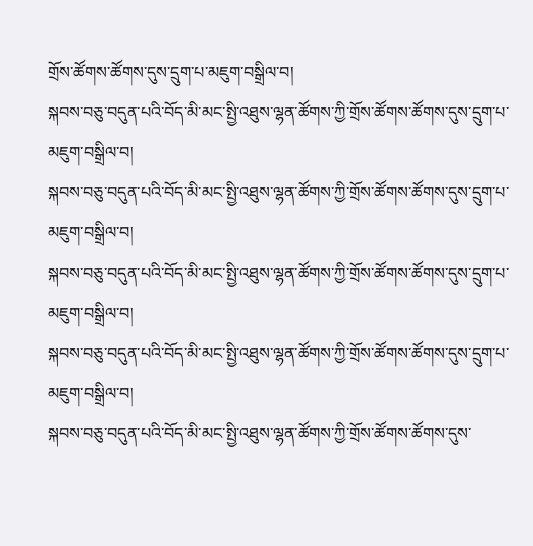གྲོས་ཚོགས་ཚོགས་དུས་དྲུག་པ་མཇུག་བསྒྲིལ་བ།
སྐབས་བཅུ་བདུན་པའི་བོད་མི་མང་སྤྱི་འཐུས་ལྷན་ཚོགས་ཀྱི་གྲོས་ཚོགས་ཚོགས་དུས་དྲུག་པ་མཇུག་བསྒྲིལ་བ།
སྐབས་བཅུ་བདུན་པའི་བོད་མི་མང་སྤྱི་འཐུས་ལྷན་ཚོགས་ཀྱི་གྲོས་ཚོགས་ཚོགས་དུས་དྲུག་པ་མཇུག་བསྒྲིལ་བ།
སྐབས་བཅུ་བདུན་པའི་བོད་མི་མང་སྤྱི་འཐུས་ལྷན་ཚོགས་ཀྱི་གྲོས་ཚོགས་ཚོགས་དུས་དྲུག་པ་མཇུག་བསྒྲིལ་བ།
སྐབས་བཅུ་བདུན་པའི་བོད་མི་མང་སྤྱི་འཐུས་ལྷན་ཚོགས་ཀྱི་གྲོས་ཚོགས་ཚོགས་དུས་དྲུག་པ་མཇུག་བསྒྲིལ་བ།
སྐབས་བཅུ་བདུན་པའི་བོད་མི་མང་སྤྱི་འཐུས་ལྷན་ཚོགས་ཀྱི་གྲོས་ཚོགས་ཚོགས་དུས་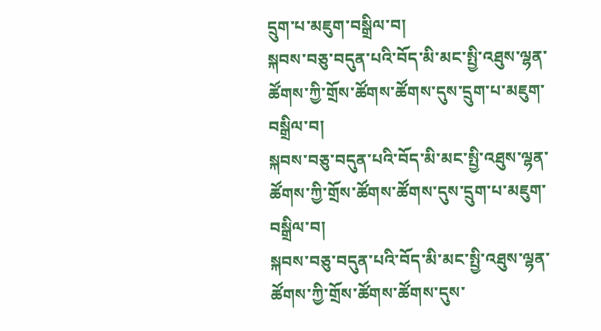དྲུག་པ་མཇུག་བསྒྲིལ་བ།
སྐབས་བཅུ་བདུན་པའི་བོད་མི་མང་སྤྱི་འཐུས་ལྷན་ཚོགས་ཀྱི་གྲོས་ཚོགས་ཚོགས་དུས་དྲུག་པ་མཇུག་བསྒྲིལ་བ།
སྐབས་བཅུ་བདུན་པའི་བོད་མི་མང་སྤྱི་འཐུས་ལྷན་ཚོགས་ཀྱི་གྲོས་ཚོགས་ཚོགས་དུས་དྲུག་པ་མཇུག་བསྒྲིལ་བ།
སྐབས་བཅུ་བདུན་པའི་བོད་མི་མང་སྤྱི་འཐུས་ལྷན་ཚོགས་ཀྱི་གྲོས་ཚོགས་ཚོགས་དུས་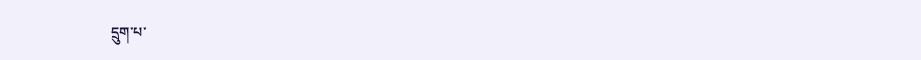དྲུག་པ་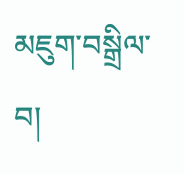མཇུག་བསྒྲིལ་བ།